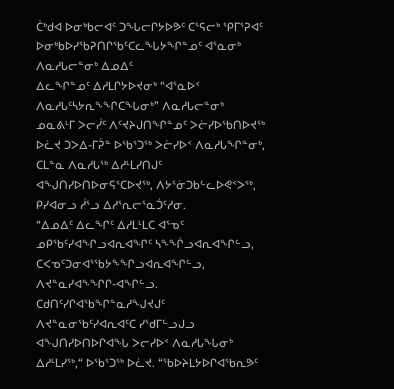ᑖᒃᑯᐊ ᐅᓂᒃᑲᓕᐊᑦ ᑐᖓᓕᒋᔭᐅᕗᑦ ᑕᕐᕋᓕᒃ ᕿᒥᕐᕈᐊᑦ ᐅᓂᒃᑲᐅᓯᖃᕈᑎᒋᖃᑦᑕᓚᖓᔭᖏᓐᓄᑦ ᐊᕐᓇᓂᒃ ᐱᓇᓱᒐᓕᓐᓂᒃ ᐃᓄᐃᑦ
ᐃᓚᖏᓐᓄᑦ ᐃᓱᒪᒋᔭᐅᔪᓂᒃ “ᐊᕐᓇᐅᑉ ᐱᓇᓱᒐᑦᓴᔭᕆᖕᖏᑕᖓᓂᒃ” ᐱᓇᓱᒐᓕᓐᓂᒃ
ᓄᓇᕕᒻᒥ ᐳᓕᓰᑦ ᐱᑦᔪᔨᒍᑎᖏᓐᓄᑦ ᐳᓖᓯᐅᖃᑎᐅᔪᖅ ᐅᓛᔪ ᑐᐳᐃ-ᒥᕉᓐ ᐅᖃᕐᑐᖅ ᐳᓖᓯᐅᑉ ᐱᓇᓱᒐᖏᓐᓂᒃ, ᑕᒪᓐᓇ ᐱᓇᓱᒐᖅ ᐃᓱᒻᒪᓯᑎᒍᑦ ᐊᖑᑎᓯᐅᑎᐅᓂᕋᕐᑕᐅᔪᖅ, ᐱᔭᕐᓃᑐᑲᓪᓚᐅᕙᑉᐳᖅ, ᑭᓯᐊᓂᓗ ᓲᕐᓗ ᐃᓱᕐᕆᓕᕐᓇᑑᑦᓱᓂ.
“ᐃᓄᐃᑦ ᐃᓚᖏᑦ ᐃᓱᒪᒻᒪᑕ ᐊᕐᓀᑦ ᓄᑭᖃᑦᓯᐊᖏᓗᐊᕆᐊᖏᑦ ᓴᖕᖐᓗᐊᕆᐊᖏᓪᓗ, ᑕᐸᓀᑦᑐᓂᐊᕐᖃᔭᖕᖏᓗᐊᕆᐊᖏᓪᓗ, ᐱᔪᓐᓇᓯᐊᖕᖏᒋ-ᐊᖏᓪᓗ. ᑕᑯᑎᑦᓯᒋᐊᖃᖏᓐᓇᓱᖑᔪᒍᑦ ᐱᔪᓐᓇᓂᖃᑦᓯᐊᕆᐊᑦᑕ ᓯᖁᒥᓪᓗᒍᓗ ᐊᖑᑎᓯᐅᑎᐅᒋᐊᖓ ᐳᓕᓯᐅᑉ ᐱᓇᓱᒐᖓᓂᒃ ᐃᓱᒻᒪᓯᖅ,“ ᐅᖃᕐᑐᖅ ᐅᓛᔪ. “ᖃᐅᔨᒪᔭᐅᒋᐊᖃᕆᕗᑦ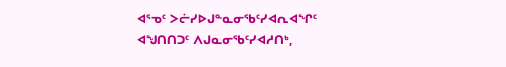ᐊᕐᓀᑦ ᐳᓖᓯᐅᒍᓐᓇᓂᖃᑦᓯᐊᕆᐊᖏᑦ ᐊᖑᑎᑎᑐᑦ ᐱᒍᓇᓂᖃᑦᓯᐊᓱᑎᒃ,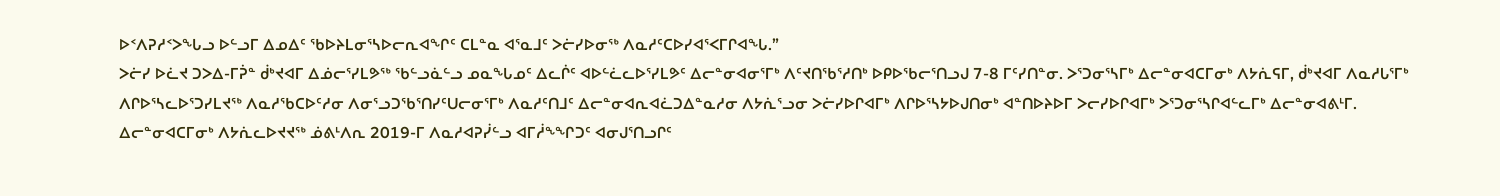ᐅᑉᐱᕈᓱᑉᐳᖓᓗ ᐅᓪᓗᒥ ᐃᓄᐃᑦ ᖃᐅᔨᒪᓂᕐᓴᐅᓕᕆᐊᖏᑦ ᑕᒪᓐᓇ ᐊᕐᓇᒧᑦ ᐳᓖᓯᐅᓂᖅ ᐱᓇᓱᑦᑕᐅᓯᐊᕐᐸᒥᒋᐊᖓ.”
ᐳᓖᓯ ᐅᓛᔪ ᑐᐳᐃ-ᒥᕉᓐ ᑰᒃᔪᐊᒥ ᐃᓅᓕᕐᓯᒪᕗᖅ ᖃᓪᓗᓈᓪᓗ ᓄᓇᖓᓄᑦ ᐃᓚᒌᑦ ᐊᐅᓪᓛᓚᐅᕐᓯᒪᕗᑦ ᐃᓕᓐᓂᐊᓂᕐᒥᒃ ᐱᑦᔪᑎᖃᕐᓱᑎᒃ ᐅᑭᐅᖃᓕᕐᑎᓗᒍ 7-8 ᒥᑦᓯᑎᓐᓂ. ᐳᕐᑐᓂᕐᓴᒥᒃ ᐃᓕᓐᓂᐊᑕᒥᓂᒃ ᐱᔭᕇᕋᒥ, ᑰᒃᔪᐊᒥ ᐱᓇᓱᒐᕐᒥᒃ ᐱᒋᐅᕐᓴᓚᐅᕐᑐᓯᒪᔪᖅ ᐱᓇᓱᖃᑕᐅᑦᓱᓂ ᐱᓂᕐᓗᑐᖃᕐᑎᓯᑦᑌᓕᓂᕐᒥᒃ ᐱᓇᓱᑦᑎᒧᑦ ᐃᓕᓐᓂᐊᕆᐊᓛᑐᐃᓐᓇᓱᓂ ᐱᔭᕇᕐᓗᓂ ᐳᓖᓯᐅᒋᐊᒥᒃ ᐱᒋᐅᕐᓴᔭᐅᒍᑎᓂᒃ ᐊᓐᑎᐅᔨᐅᒥ ᐳᓕᓯᐅᒋᐊᒥᒃ ᐳᕐᑐᓂᕐᓴᒋᐊᓪᓚᒥᒃ ᐃᓕᓐᓂᐊᕕᒻᒥ. ᐃᓕᓐᓂᐊᑕᒥᓂᒃ ᐱᔭᕇᓚᐅᔪᔪᖅ ᓅᕕᒻᐱᕆ 2019-ᒥ ᐱᓇᓱᐊᕈᓰᓪᓗ ᐊᒥᓲᖕᖏᑐᑦ ᐊᓂᒍᕐᑎᓗᒋᑦ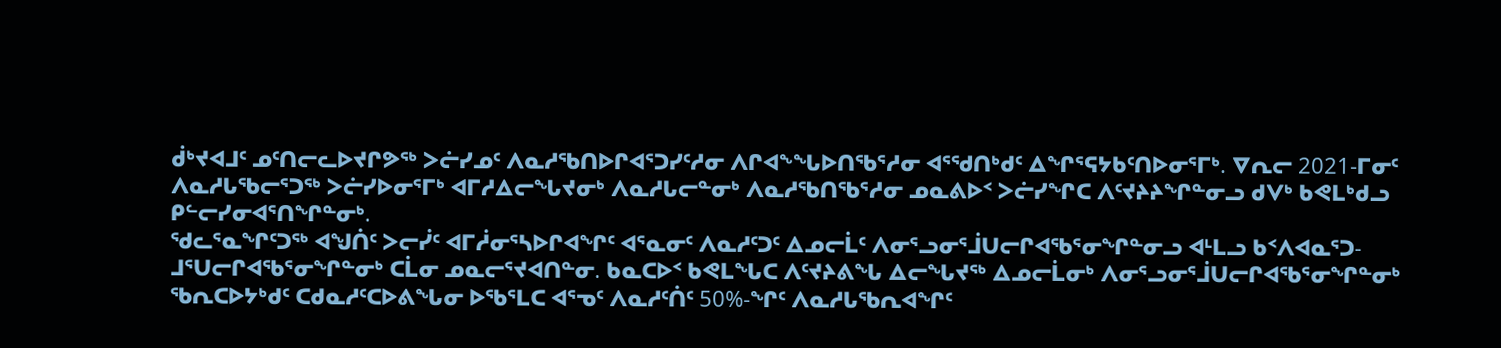ᑰᒃᔪᐊᒧᑦ ᓄᑦᑎᓕᓚᐅᔪᒋᕗᖅ ᐳᓖᓯᓄᑦ ᐱᓇᓱᖃᑎᐅᒋᐊᕐᑐᓯᑦᓱᓂ ᐱᒋᐊᖕᖓᐅᑎᖃᕐᓱᓂ ᐊᕐᖁᑎᒃᑯᑦ ᐃᖏᕐᕋᔭᑲᑦᑎᐅᓂᕐᒥᒃ. ᐁᕆᓕ 2021-ᒥᓂᑦ ᐱᓇᓱᒐᖃᓕᕐᑐᖅ ᐳᓖᓯᐅᓂᕐᒥᒃ ᐊᒥᓱᐃᓕᖓᔪᓂᒃ ᐱᓇᓱᒐᓕᓐᓂᒃ ᐱᓇᓱᖃᑎᖃᕐᓱᓂ ᓄᓇᕕᐅᑉ ᐳᓖᓯᖏᑕ ᐱᑦᔪᔨᔨᖏᓐᓂᓗ ᑯᐯᒃ ᑲᕙᒪᒃᑯᓗ ᑭᓪᓕᓯᓂᐊᕐᑎᖏᓐᓂᒃ.
ᖁᓚᕐᓇᖏᑦᑐᖅ ᐊᖑᑏᑦ ᐳᓕᓰᑦ ᐊᒥᓲᓂᕐᓴᐅᒋᐊᖏᑦ ᐊᕐᓇᓂᑦ ᐱᓇᓱᑦᑐᑦ ᐃᓄᓕᒫᑦ ᐱᓂᕐᓗᓂᕐᒨᑌᓕᒋᐊᖃᕐᓂᖏᓐᓂᓗ ᐊᒻᒪᓗ ᑲᑉᐱᐊᓇᕐᑐ-ᒧᕐᑌᓕᒋᐊᖃᕐᓂᖏᓐᓂᒃ ᑕᒫᓂ ᓄᓇᓕᕐᔪᐊᑎᓐᓂ. ᑲᓇᑕᐅᑉ ᑲᕙᒪᖓᑕ ᐱᑦᔪᔨᕕᖓ ᐃᓕᖓᔪᖅ ᐃᓄᓕᒫᓂᒃ ᐱᓂᕐᓗᓂᕐᒨᑌᓕᒋᐊᖃᕐᓂᖏᓐᓂᒃ ᖃᕆᑕᐅᔭᒃᑯᑦ ᑕᑯᓇᓱᑦᑕᐅᕕᖓᓂ ᐅᖃᕐᒪᑕ ᐊᕐᓀᑦ ᐱᓇᓱᑦᑏᑦ 50%-ᖏᑦ ᐱᓇᓱᒐᖃᕆᐊᖏᑦ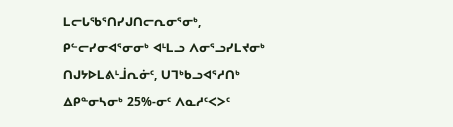ᒪᓕᒐᖃᕐᑎᓯᒍᑎᓕᕆᓂᕐᓂᒃ, ᑭᓪᓕᓯᓂᐊᕐᓂᓂᒃ ᐊᒻᒪᓗ ᐱᓂᕐᓗᓯᒪᔪᓂᒃ ᑎᒍᔭᐅᒪᕕᒻᒨᕆᓃᑦ, ᑌᒣᒃᑲᓗᐊᕐᓱᑎᒃ ᐃᑭᓐᓂᓴᓂᒃ 25%-ᓂᑦ ᐱᓇᓱᑦᐸᐳᑦ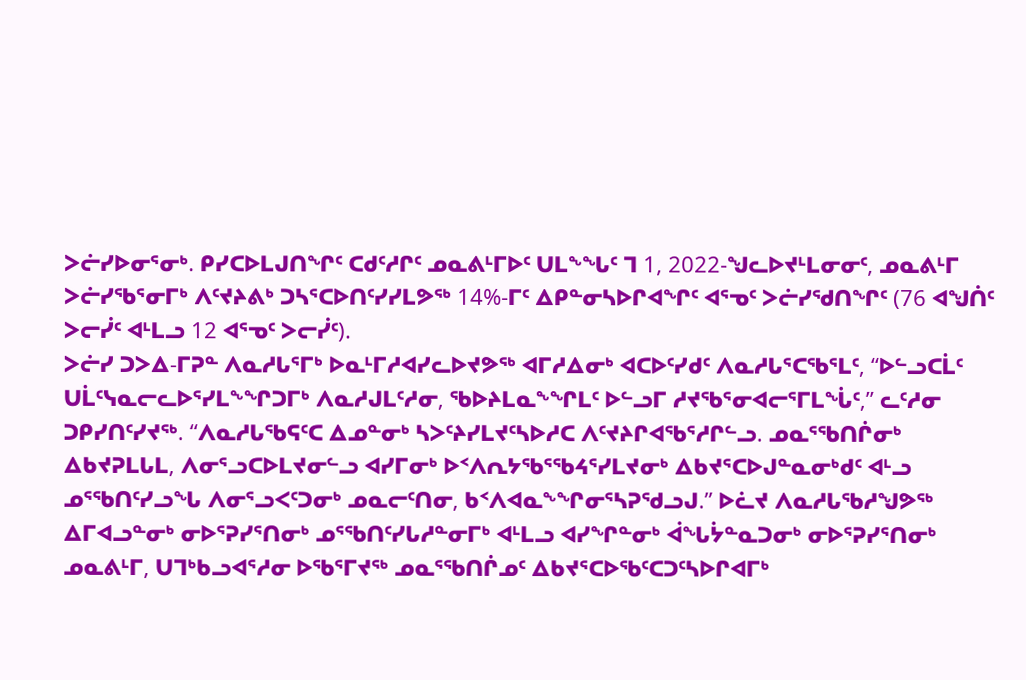ᐳᓖᓯᐅᓂᕐᓂᒃ. ᑭᓯᑕᐅᒪᒍᑎᖏᑦ ᑕᑯᑦᓱᒋᑦ ᓄᓇᕕᒻᒥᐅᑦ ᑌᒪᖕᖓᑦ ᒣ 1, 2022-ᖑᓚᐅᔪᒻᒪᓂᓂᑦ, ᓄᓇᕕᒻᒥ ᐳᓖᓯᖃᕐᓂᒥᒃ ᐱᑦᔪᔨᕕᒃ ᑐᓴᕐᑕᐅᑎᑦᓯᓯᒪᕗᖅ 14%-ᒥᑦ ᐃᑭᓐᓂᓴᐅᒋᐊᖏᑦ ᐊᕐᓀᑦ ᐳᓖᓯᖁᑎᖏᑦ (76 ᐊᖑᑏᑦ ᐳᓕᓰᑦ ᐊᒻᒪᓗ 12 ᐊᕐᓀᑦ ᐳᓕᓰᑦ).
ᐳᓖᓯ ᑐᐳᐃ-ᒥᕈᓐ ᐱᓇᓱᒐᕐᒥᒃ ᐅᓇᒻᒥᓱᐊᓯᓚᐅᔪᕗᖅ ᐊᒥᓱᐃᓂᒃ ᐊᑕᐅᑦᓯᑯᑦ ᐱᓇᓱᒐᕐᑕᖃᕐᒪᑦ, “ᐅᓪᓗᑕᒫᑦ ᑌᒫᑦᓭᓇᓕᓚᐅᕐᓯᒪᖕᖏᑐᒥᒃ ᐱᓇᓱᒍᒪᑦᓱᓂ, ᖃᐅᔨᒪᓇᖕᖏᒪᑦ ᐅᓪᓗᒥ ᓱᔪᖃᕐᓂᐊᓕᕐᒥᒪᖔᑦ,” ᓚᑦᓱᓂ ᑐᑭᓯᑎᑦᓯᔪᖅ. “ᐱᓇᓱᒐᖃᕋᑦᑕ ᐃᓄᓐᓂᒃ ᓴᐳᑦᔨᓯᒪᔪᑦᓴᐅᓱᑕ ᐱᑦᔪᔨᒋᐊᖃᕐᓱᒋᓪᓗ. ᓄᓇᕐᖃᑎᒌᓂᒃ ᐃᑲᔪᕈᒪᒐᒪ, ᐱᓂᕐᓗᑕᐅᒪᔪᓂᓪᓗ ᐊᓯᒥᓂᒃ ᐅᑉᐱᕆᔭᖃᕐᖃᔦᕐᓯᒪᔪᓂᒃ ᐃᑲᔪᕐᑕᐅᒍᓐᓇᓂᒃᑯᑦ ᐊᒻᓗ ᓄᕐᖃᑎᑦᓯᓗᖓ ᐱᓂᕐᓗᐸᑦᑐᓂᒃ ᓄᓇᓕᑦᑎᓂ, ᑲᑉᐱᐊᓇᖕᖏᓂᕐᓴᕈᖁᓗᒍ.” ᐅᓛᔪ ᐱᓇᓱᒐᖃᓱᖑᕗᖅ ᐃᒥᐊᓗᓐᓂᒃ ᓂᐅᕐᕈᓯᕐᑎᓂᒃ ᓄᕐᖃᑎᑦᓯᒐᓱᓐᓂᒥᒃ ᐊᒻᒪᓗ ᐊᓯᖏᓐᓂᒃ ᐋᖓᔮᓐᓇᑐᓂᒃ ᓂᐅᕐᕈᓯᕐᑎᓂᒃ ᓄᓇᕕᒻᒥ, ᑌᒣᒃᑲᓗᐊᕐᓱᓂ ᐅᖃᕐᒥᔪᖅ ᓄᓇᕐᖃᑎᒌᓄᑦ ᐃᑲᔪᕐᑕᐅᖃᑦᑕᑐᑦᓴᐅᒋᐊᒥᒃ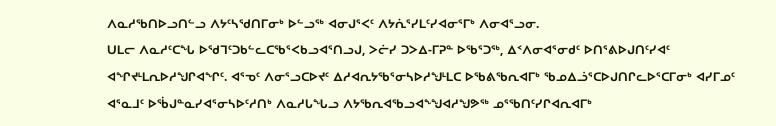ᐱᓇᓱᖃᑎᐅᓗᑎᓪᓗ ᐱᔭᑦᓴᖁᑎᒥᓂᒃ ᐅᓪᓗᖅ ᐊᓂᒍᕐᐸᑦ ᐱᔭᕇᕐᓯᒪᑦᓯᐊᓂᕐᒥᒃ ᐱᓂᐊᕐᓗᓂ.
ᑌᒪᓕ ᐱᓇᓱᑦᑕᖓ ᐅᖁᒣᑦᑐᑲᓪᓚᑕᖃᕐᐸᑲᓗᐊᕐᑎᓗᒍ, ᐳᓖᓯ ᑐᐳᐃ-ᒥᕈᓐ ᐅᖃᕐᑐᖅ, ᐃᑉᐱᓂᐊᕐᓂᑯᑦ ᐅᑎᕐᕕᐅᒍᑎᑦᓯᐊᑦ ᐊᖏᔪᒻᒪᕆᐅᓱᖑᒋᐊᖏᑦ. ᐊᕐᓀᑦ ᐱᓂᕐᓗᑕᐅᔪᑦ ᐃᓱᐊᕆᔭᖃᕐᓂᓴᐅᓱᖑᒻᒪᑕ ᐅᖃᕕᖃᕆᐊᒥᒃ ᖃᓄᐃᓘᕐᑕᐅᒍᑎᒋᓚᐅᕐᑕᒥᓂᒃ ᐊᓯᒥᓄᑦ ᐊᕐᓇᒧᑦ ᐅᖄᒍᓐᓇᓯᐊᕐᓂᓴᐅᑦᓱᑎᒃ ᐱᓇᓱᒐᖓᓗ ᐱᔭᖃᕆᐊᖃᓗᐊᖕᖑᐊᓱᖑᕗᖅ ᓄᕐᖃᑎᑦᓯᒋᐊᕆᐊᒥᒃ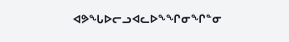ᐊᕗᖓᐅᓕᓗᐊᓚᐅᖕᖏᓂᖏᓐᓂ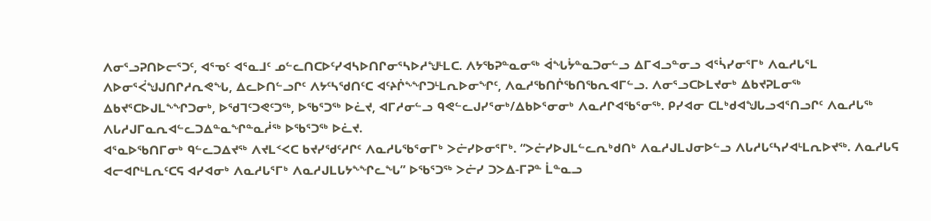ᐱᓂᕐᓗᕈᑎᐅᓕᕐᑐᑦ, ᐊᕐᓀᑦ ᐊᕐᓇᒧᑦ ᓄᓪᓚᑎᑕᐅᑦᓯᐊᓴᐅᑎᒋᓂᕐᓴᐅᓱᖑᒻᒪᑕ. ᐱᔭᖃᕈᓐᓇᓂᖅ ᐋᖓᔮᓐᓇᑐᓂᓪᓗ ᐃᒥᐊᓗᓐᓂᓗ ᐊᕐᓵᓯᓂᕐᒥᒃ ᐱᓇᓱᒐᕐᒪ ᐱᐅᓂᕐᐹᖑᒍᑎᒋᓱᕆᕙᖓ, ᐃᓚᐅᑎᓪᓗᒋᑦ ᐱᔭᑦᓴᖁᑎᑦᑕ ᐊᑦᔨᒌᖕᖏᑐᒻᒪᕆᐅᓂᖏᑦ, ᐱᓇᓱᖃᑎᒌᖃᑎᖃᕆᐊᒥᓪᓗ. ᐱᓂᕐᓗᑕᐅᒪᔪᓂᒃ ᐃᑲᔪᕈᒪᓂᖅ ᐃᑲᔪᕐᑕᐅᒍᒪᖕᖏᑐᓂᒃ, ᐅᖁᒣᑦᑐᕙᑦᑐᖅ, ᐅᖃᕐᑐᖅ ᐅᓛᔪ, ᐊᒥᓱᓂᓪᓗ ᑫᕙᓪᓚᒍᓯᕐᓂᒃ/ᐃᑲᐅᕐᓂᓂᒃ ᐱᓇᓱᒋᐊᖃᕐᓂᖅ. ᑭᓯᐊᓂ ᑕᒪᒃᑯᐊᖑᒐᓗᐊᕐᑎᓗᒋᑦ ᐱᓇᓱᒐᖅ ᐱᒐᓱᒍᒥᓇᕆᐊᓪᓚᑐᐃᓐᓇᖏᓐᓇᓲᖅ ᐅᖃᕐᑐᖅ ᐅᓛᔪ.
ᐊᕐᓇᐅᖃᑎᒥᓂᒃ ᑫᓪᓚᑐᐃᔪᖅ ᐱᔪᒪᑉᐸᑕ ᑲᔪᓯᖁᑦᓱᒋᑦ ᐱᓇᓱᒐᖃᕐᓂᒥᒃ ᐳᓖᓯᐅᓂᕐᒥᒃ. “ᐳᓖᓯᐅᒍᒪᓪᓚᕆᒃᑯᑎᒃ ᐱᓇᓱᒍᒪᒍᓂᐅᓪᓗ ᐱᒐᓱᒐᑦᓴᓯᐊᒻᒪᕆᐅᔪᖅ. ᐱᓇᓱᒐᕋ ᐊᓕᐊᒋᒻᒪᕆᑦᑕᕋ ᐊᓯᐊᓂᒃ ᐱᓇᓱᒐᕐᒥᒃ ᐱᓇᓱᒍᒪᒐᔭᖕᖏᓚᖓ” ᐅᖃᕐᑐᖅ ᐳᓖᓯ ᑐᐳᐃ-ᒥᕈᓐ ᒫᓐᓇᓗ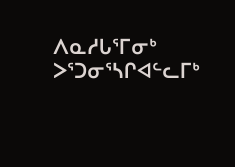ᐱᓇᓱᒐᕐᒥᓂᒃ ᐳᕐᑐᓂᕐᓴᒋᐊᓪᓚᒥᒃ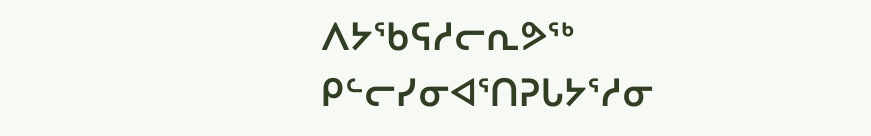ᐱᔭᖃᕋᓱᓕᕆᕗᖅ ᑭᓪᓕᓯᓂᐊᕐᑎᕈᒐᔭᕐᓱᓂ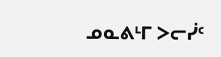ᓄᓇᕕᒻᒥ ᐳᓕᓰᑦ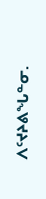ᐱᑦᔪᔨᕕᖓᓐᓂ.